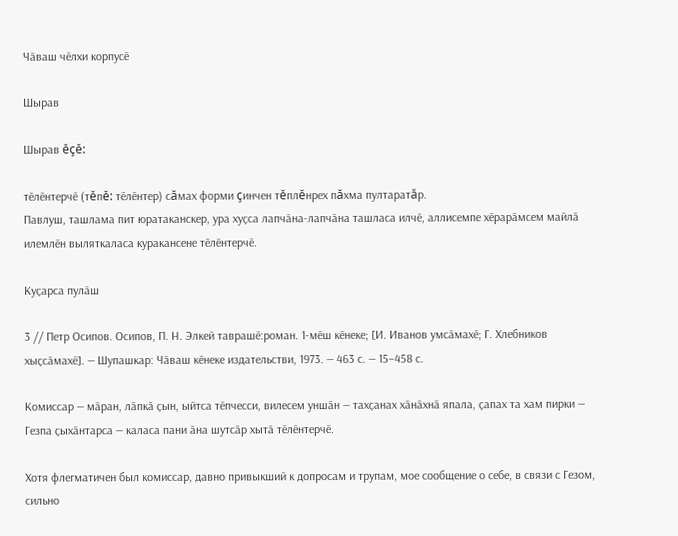Чӑваш чӗлхи корпусӗ

Шырав

Шырав ĕçĕ:

тӗлӗнтерчӗ (тĕпĕ: тӗлӗнтер) сăмах форми çинчен тĕплĕнрех пăхма пултаратăр.
Павлуш, ташлама пит юратаканскер, ура хуҫса лапчӑна-лапчӑна ташласа илчӗ, аллисемпе хӗрарӑмсем майлӑ илемлӗн выляткаласа куракансене тӗлӗнтерчӗ.

Куҫарса пулӑш

3 // Петр Осипов. Осипов, П. Н. Элкей таврашӗ:роман. 1-мӗш кӗнеке; [И. Иванов умсӑмахӗ; Г. Хлебников хыҫсӑмахӗ]. — Шупашкар: Чӑваш кӗнеке издательстви, 1973. — 463 с. — 15–458 с.

Комиссар — мӑран, лӑпкӑ ҫын, ыйтса тӗпчесси, вилесем уншӑн — тахҫанах хӑнӑхнӑ япала, ҫапах та хам пирки — Гезпа ҫыхӑнтарса — каласа пани ӑна шутсӑр хытӑ тӗлӗнтерчӗ.

Хотя флегматичен был комиссар, давно привыкший к допросам и трупам, мое сообщение о себе, в связи с Гезом, сильно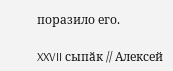поразило его.

XXVII сыпӑк // Алексей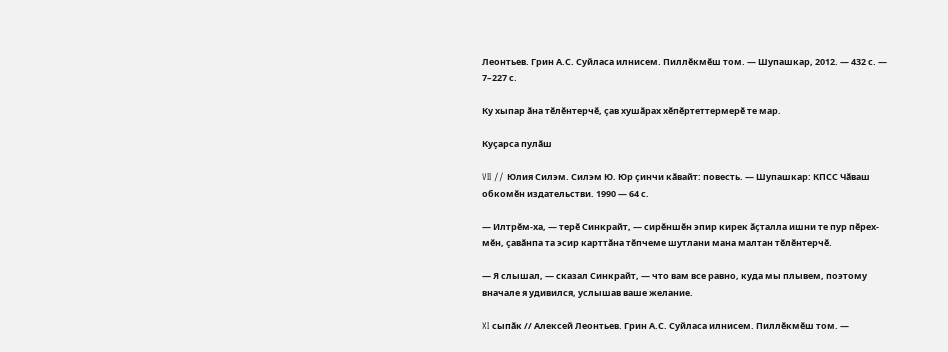Леонтьев. Грин А.С. Суйласа илнисем. Пиллӗкмӗш том. — Шупашкар, 2012. — 432 с. — 7–227 с.

Ку хыпар ӑна тӗлӗнтерчӗ, ҫав хушӑрах хӗпӗртеттермерӗ те мар.

Куҫарса пулӑш

VII // Юлия Силэм. Силэм Ю. Юр ҫинчи кӑвайт: повесть. — Шупашкар: КПСС Чӑваш обкомӗн издательстви. 1990 — 64 с.

— Илтрӗм-ха, — терӗ Синкрайт, — сирӗншӗн эпир кирек ӑҫталла ишни те пур пӗрех-мӗн, ҫавӑнпа та эсир карттӑна тӗпчеме шутлани мана малтан тӗлӗнтерчӗ.

— Я слышал, — сказал Синкрайт, — что вам все равно, куда мы плывем, поэтому вначале я удивился, услышав ваше желание.

XI сыпӑк // Алексей Леонтьев. Грин А.С. Суйласа илнисем. Пиллӗкмӗш том. —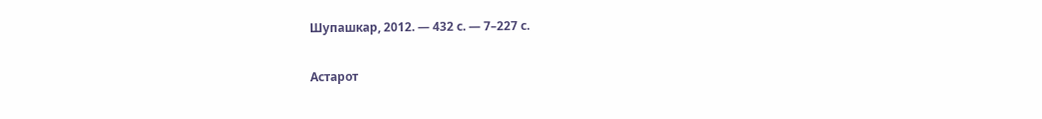Шупашкар, 2012. — 432 с. — 7–227 с.

Астарот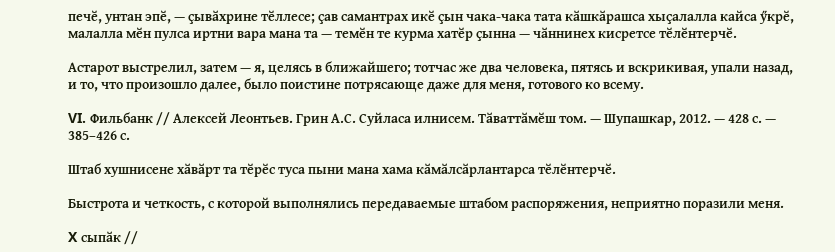печӗ, унтан эпӗ, — ҫывӑхрине тӗллесе; ҫав самантрах икӗ ҫын чака-чака тата кӑшкӑрашса хыҫалалла кайса ӳкрӗ, малалла мӗн пулса иртни вара мана та — темӗн те курма хатӗр ҫынна — чӑннинех кисретсе тӗлӗнтерчӗ.

Астарот выстрелил, затем — я, целясь в ближайшего; тотчас же два человека, пятясь и вскрикивая, упали назад, и то, что произошло далее, было поистине потрясающе даже для меня, готового ко всему.

VI. Фильбанк // Алексей Леонтьев. Грин А.С. Суйласа илнисем. Тӑваттӑмӗш том. — Шупашкар, 2012. — 428 с. — 385–426 с.

Штаб хушнисене хӑвӑрт та тӗрӗс туса пыни мана хама кӑмӑлсӑрлантарса тӗлӗнтерчӗ.

Быстрота и четкость, с которой выполнялись передаваемые штабом распоряжения, неприятно поразили меня.

X сыпӑк //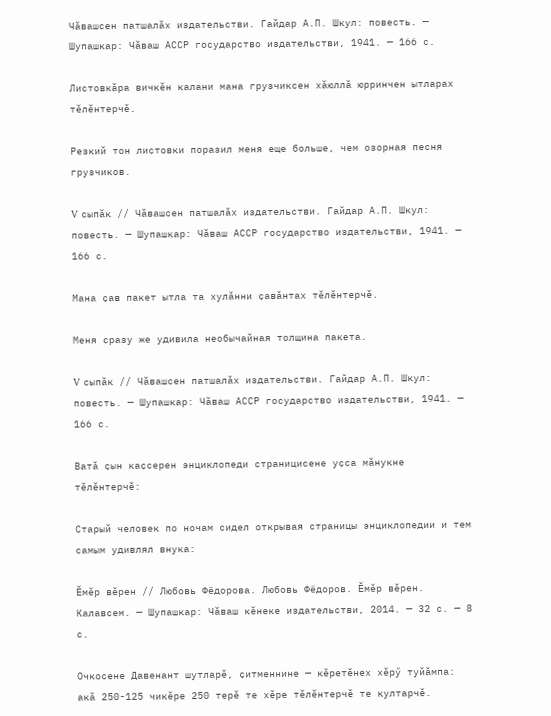Чӑвашсен патшалӑх издательстви. Гайдар А.П. Шкул: повесть. — Шупашкар: Чӑваш АССР государство издательстви, 1941. — 166 с.

Листовкӑра вичкӗн калани мана грузчиксен хӑюллӑ юрринчен ытларах тӗлӗнтерчӗ.

Резкий тон листовки поразил меня еще больше, чем озорная песня грузчиков.

V сыпӑк // Чӑвашсен патшалӑх издательстви. Гайдар А.П. Шкул: повесть. — Шупашкар: Чӑваш АССР государство издательстви, 1941. — 166 с.

Мана ҫав пакет ытла та хулӑнни ҫавӑнтах тӗлӗнтерчӗ.

Меня сразу же удивила необычайная толщина пакета.

V сыпӑк // Чӑвашсен патшалӑх издательстви. Гайдар А.П. Шкул: повесть. — Шупашкар: Чӑваш АССР государство издательстви, 1941. — 166 с.

Ватӑ ҫын каҫсерен энциклопеди страницисене уҫса мӑнукне тӗлӗнтерчӗ:

Старый человек по ночам сидел открывая страницы энциклопедии и тем самым удивлял внука:

Ӗмӗр вӗрен // Любовь Фёдорова. Любовь Фёдоров. Ӗмӗр вӗрен. Калавсем. — Шупашкар: Чӑваш кӗнеке издательстви, 2014. — 32 с. — 8 с.

Очкосене Давенант шутларӗ, ҫитменнине — кӗретӗнех хӗрӳ туйӑмпа: акӑ 250-125 чикӗре 250 терӗ те хӗре тӗлӗнтерчӗ те култарчӗ.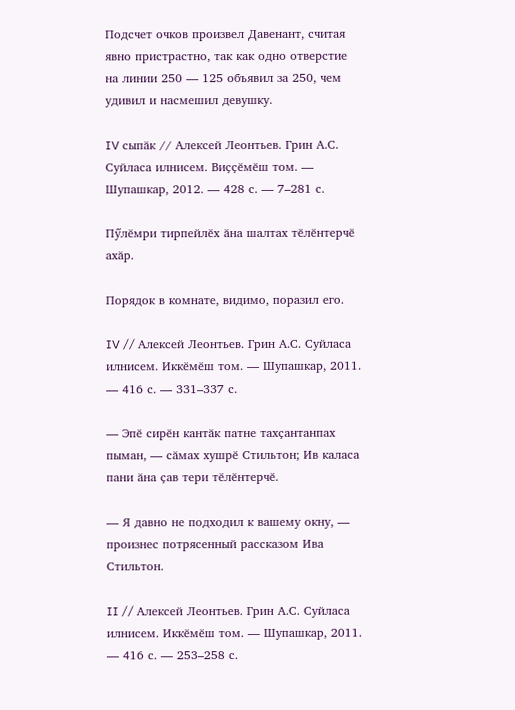Подсчет очков произвел Давенант, считая явно пристрастно, так как одно отверстие на линии 250 — 125 объявил за 250, чем удивил и насмешил девушку.

IV сыпӑк // Алексей Леонтьев. Грин А.С. Суйласа илнисем. Виҫҫӗмӗш том. — Шупашкар, 2012. — 428 с. — 7–281 с.

Пӳлӗмри тирпейлӗх ӑна шалтах тӗлӗнтерчӗ ахӑр.

Порядок в комнате, видимо, поразил его.

IV // Алексей Леонтьев. Грин А.С. Суйласа илнисем. Иккӗмӗш том. — Шупашкар, 2011. — 416 с. — 331–337 с.

— Эпӗ сирӗн кантӑк патне тахҫантанпах пыман, — сӑмах хушрӗ Стильтон; Ив каласа пани ӑна ҫав тери тӗлӗнтерчӗ.

— Я давно не подходил к вашему окну, — произнес потрясенный рассказом Ива Стильтон.

II // Алексей Леонтьев. Грин А.С. Суйласа илнисем. Иккӗмӗш том. — Шупашкар, 2011. — 416 с. — 253–258 с.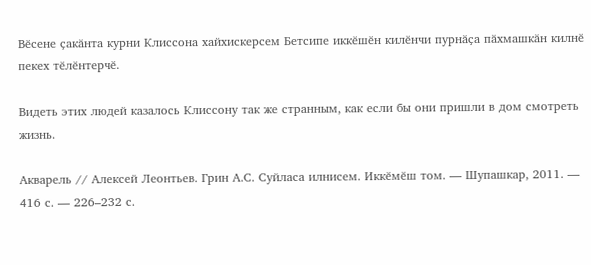Вӗсене ҫакӑнта курни Клиссона хайхискерсем Бетсипе иккӗшӗн килӗнчи пурнӑҫа пӑхмашкӑн килнӗ пекех тӗлӗнтерчӗ.

Видеть этих людей казалось Клиссону так же странным, как если бы они пришли в дом смотреть жизнь.

Акварель // Алексей Леонтьев. Грин А.С. Суйласа илнисем. Иккӗмӗш том. — Шупашкар, 2011. — 416 с. — 226–232 с.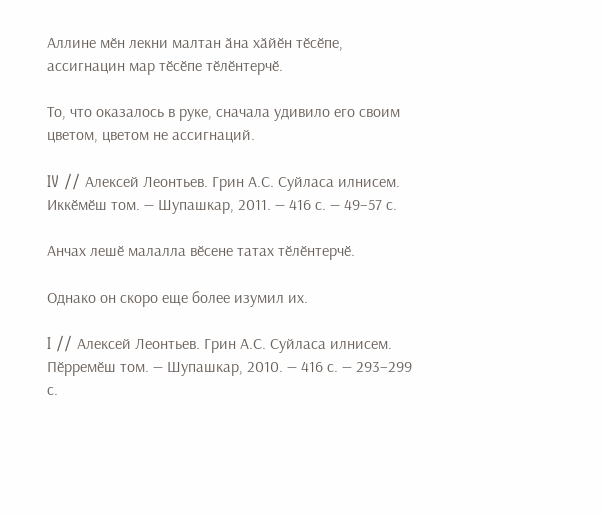Аллине мӗн лекни малтан ӑна хӑйӗн тӗсӗпе, ассигнацин мар тӗсӗпе тӗлӗнтерчӗ.

То, что оказалось в руке, сначала удивило его своим цветом, цветом не ассигнаций.

IV // Алексей Леонтьев. Грин А.С. Суйласа илнисем. Иккӗмӗш том. — Шупашкар, 2011. — 416 с. — 49–57 с.

Анчах лешӗ малалла вӗсене татах тӗлӗнтерчӗ.

Однако он скоро еще более изумил их.

I // Алексей Леонтьев. Грин А.С. Суйласа илнисем. Пӗрремӗш том. — Шупашкар, 2010. — 416 с. — 293–299 с.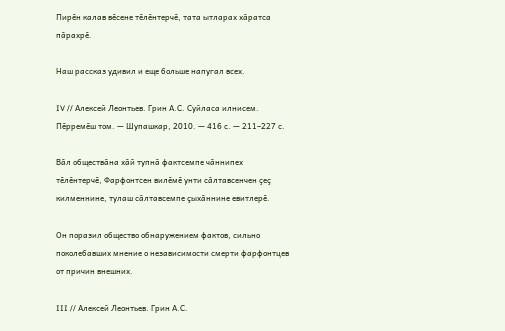Пирӗн калав вӗсене тӗлӗнтерчӗ, тата ытларах хӑратса пӑрахрӗ.

Наш рассказ удивил и еще больше напугал всех.

IV // Алексей Леонтьев. Грин А.С. Суйласа илнисем. Пӗрремӗш том. — Шупашкар, 2010. — 416 с. — 211–227 с.

Вӑл обществӑна хӑй тупнӑ фактсемпе чӑннипех тӗлӗнтерчӗ, Фарфонтсен вилӗмӗ унти сӑлтавсенчен ҫеҫ килменнине, тулаш сӑлтавсемпе ҫыхӑннине евитлерӗ.

Он поразил общество обнаружением фактов, сильно поколебавших мнение о независимости смерти фарфонтцев от причин внешних.

III // Алексей Леонтьев. Грин А.С.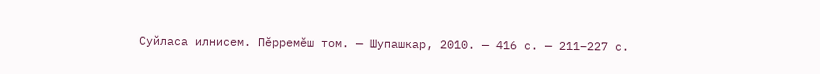Суйласа илнисем. Пӗрремӗш том. — Шупашкар, 2010. — 416 с. — 211–227 с.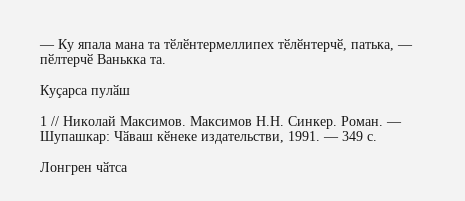— Ку япала мана та тӗлӗнтермеллипех тӗлӗнтерчӗ, патька, — пӗлтерчӗ Ванькка та.

Куҫарса пулӑш

1 // Николай Максимов. Максимов Н.Н. Синкер. Роман. — Шупашкар: Чӑваш кӗнеке издательстви, 1991. — 349 с.

Лонгрен чӑтса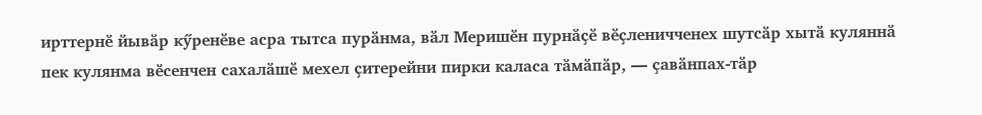ирттернӗ йывӑр кӳренӗве асра тытса пурӑнма, вӑл Меришӗн пурнӑҫӗ вӗҫленичченех шутсӑр хытӑ куляннӑ пек кулянма вӗсенчен сахалӑшӗ мехел ҫитерейни пирки каласа тӑмӑпӑр, — ҫавӑнпах-тӑр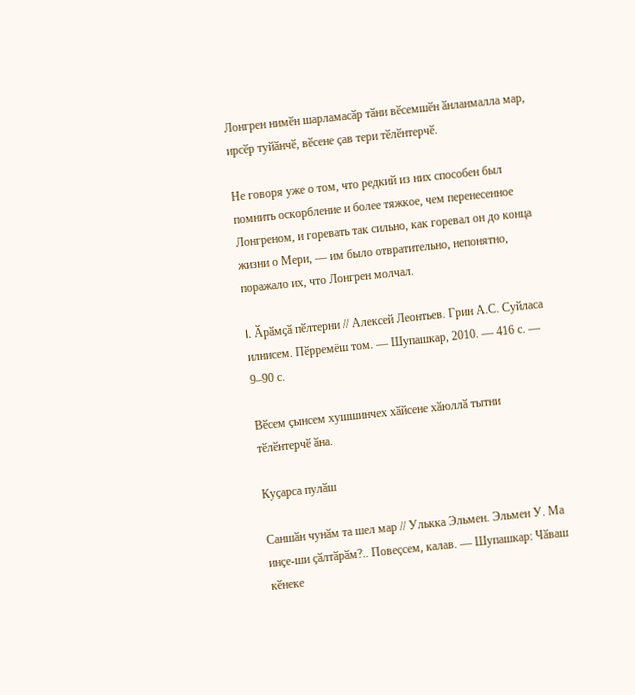Лонгрен нимӗн шарламасӑр тӑни вӗсемшӗн ӑнланмалла мар, ирсӗр туйӑнчӗ, вӗсене ҫав тери тӗлӗнтерчӗ.

Не говоря уже о том, что редкий из них способен был помнить оскорбление и более тяжкое, чем перенесенное Лонгреном, и горевать так сильно, как горевал он до конца жизни о Мери, — им было отвратительно, непонятно, поражало их, что Лонгрен молчал.

I. Ӑрӑмҫӑ пӗлтерни // Алексей Леонтьев. Грин А.С. Суйласа илнисем. Пӗрремёш том. — Шупашкар, 2010. — 416 с. — 9–90 с.

Вӗсем ҫынсем хушшинчех хӑйсене хӑюллӑ тытни тӗлӗнтерчӗ ӑна.

Куҫарса пулӑш

Саншӑн чунӑм та шел мар // Улькка Эльмен. Эльмен У. Ма инҫе-ши ҫӑлтӑрӑм?.. Повеҫсем, калав. — Шупашкар: Чӑваш кӗнеке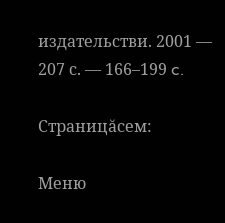издательстви. 2001 — 207 с. — 166–199 c.

Страницăсем:

Меню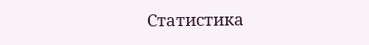Статистика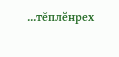...тĕплӗнрех